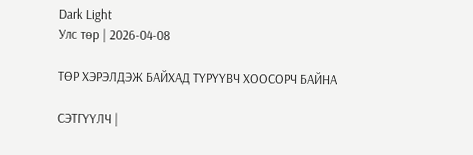Dark Light
Улс төр | 2026-04-08

ТӨР ХЭРЭЛДЭЖ БАЙХАД ТҮРҮҮВЧ ХООСОРЧ БАЙНА

СЭТГҮҮЛЧ |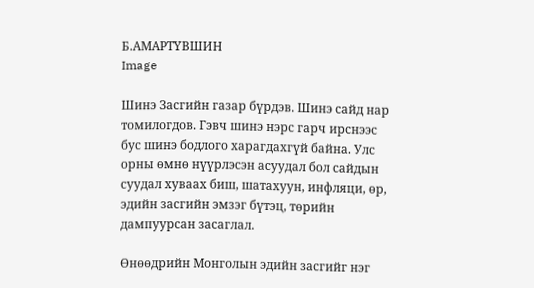Б.АМАРТҮВШИН
Image

Шинэ Засгийн газар бүрдэв. Шинэ сайд нар томилогдов. Гэвч шинэ нэрс гарч ирснээс бус шинэ бодлого харагдахгүй байна. Улс орны өмнө нүүрлэсэн асуудал бол сайдын суудал хуваах биш, шатахуун, инфляци, өр, эдийн засгийн эмзэг бүтэц, төрийн дампуурсан засаглал.

Өнөөдрийн Монголын эдийн засгийг нэг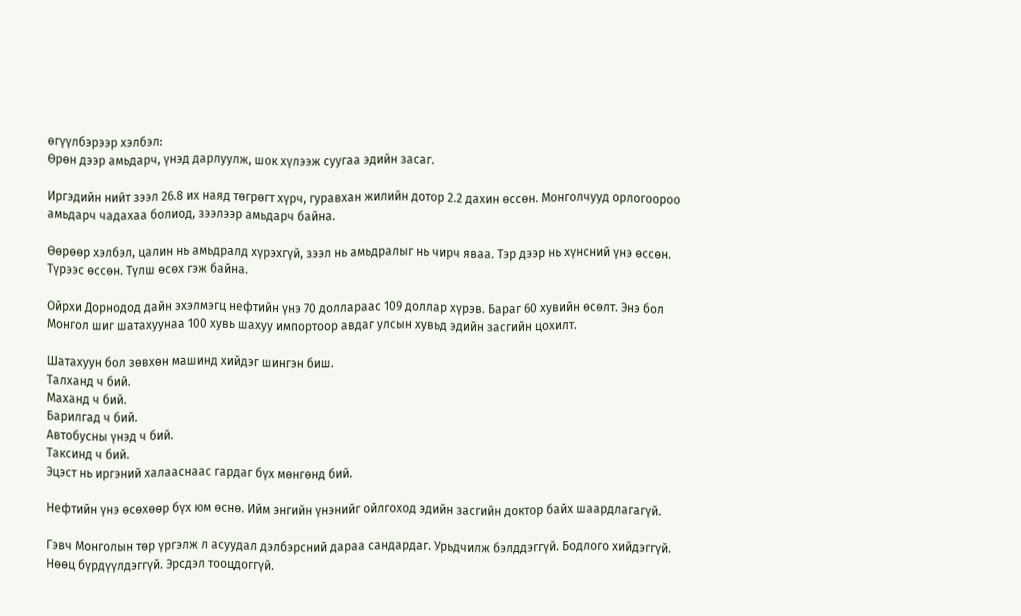өгүүлбэрээр хэлбэл:
Өрөн дээр амьдарч, үнэд дарлуулж, шок хүлээж суугаа эдийн засаг.

Иргэдийн нийт зээл 26.8 их наяд төгрөгт хүрч, гуравхан жилийн дотор 2.2 дахин өссөн. Монголчууд орлогоороо амьдарч чадахаа болиод, зээлээр амьдарч байна.

Өөрөөр хэлбэл, цалин нь амьдралд хүрэхгүй, зээл нь амьдралыг нь чирч яваа. Тэр дээр нь хүнсний үнэ өссөн. Түрээс өссөн. Түлш өсөх гэж байна.

Ойрхи Дорнодод дайн эхэлмэгц нефтийн үнэ 70 доллараас 109 доллар хүрэв. Бараг 60 хувийн өсөлт. Энэ бол Монгол шиг шатахуунаа 100 хувь шахуу импортоор авдаг улсын хувьд эдийн засгийн цохилт.

Шатахуун бол зөвхөн машинд хийдэг шингэн биш.
Талханд ч бий.
Маханд ч бий.
Барилгад ч бий.
Автобусны үнэд ч бий.
Таксинд ч бий.
Эцэст нь иргэний халааснаас гардаг бүх мөнгөнд бий.

Нефтийн үнэ өсөхөөр бүх юм өснө. Ийм энгийн үнэнийг ойлгоход эдийн засгийн доктор байх шаардлагагүй.

Гэвч Монголын төр үргэлж л асуудал дэлбэрсний дараа сандардаг. Урьдчилж бэлддэггүй. Бодлого хийдэггүй. Нөөц бүрдүүлдэггүй. Эрсдэл тооцдоггүй.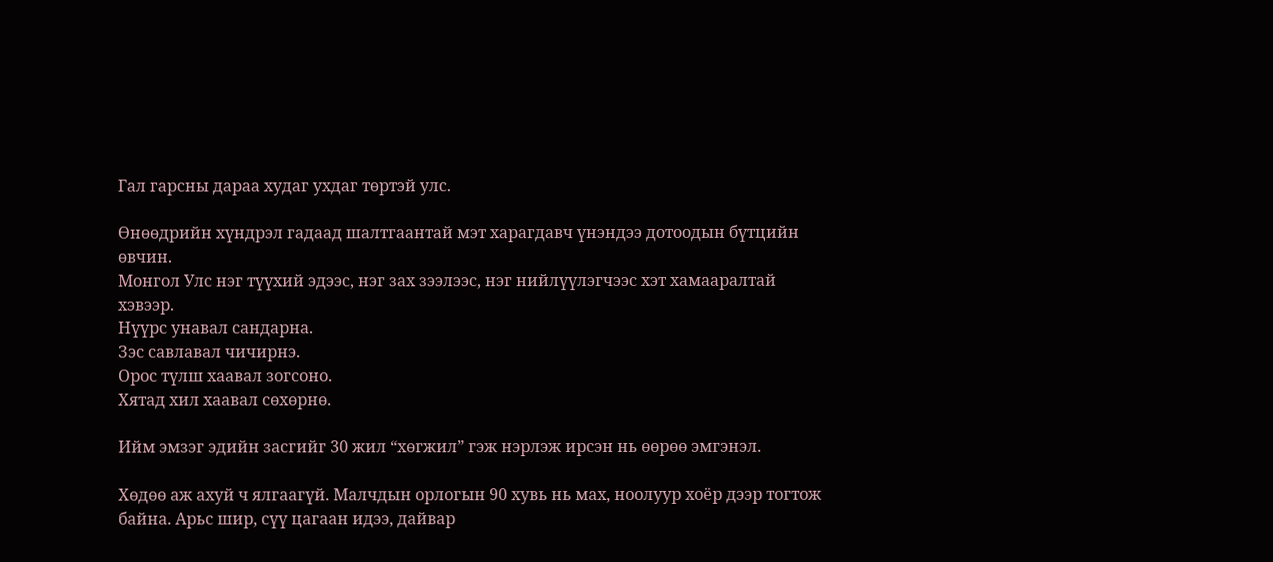Гал гарсны дараа худаг ухдаг төртэй улс.

Өнөөдрийн хүндрэл гадаад шалтгаантай мэт харагдавч үнэндээ дотоодын бүтцийн өвчин.
Монгол Улс нэг түүхий эдээс, нэг зах зээлээс, нэг нийлүүлэгчээс хэт хамааралтай хэвээр.
Нүүрс унавал сандарна.
Зэс савлавал чичирнэ.
Орос түлш хаавал зогсоно.
Хятад хил хаавал сөхөрнө.

Ийм эмзэг эдийн засгийг 30 жил “хөгжил” гэж нэрлэж ирсэн нь өөрөө эмгэнэл.

Хөдөө аж ахуй ч ялгаагүй. Малчдын орлогын 90 хувь нь мах, ноолуур хоёр дээр тогтож байна. Арьс шир, сүү цагаан идээ, дайвар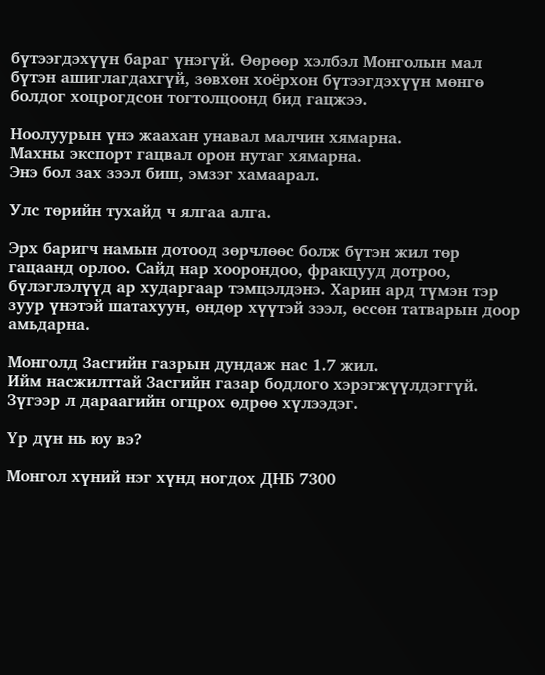бүтээгдэхүүн бараг үнэгүй. Өөрөөр хэлбэл Монголын мал бүтэн ашиглагдахгүй, зөвхөн хоёрхон бүтээгдэхүүн мөнгө болдог хоцрогдсон тогтолцоонд бид гацжээ.

Ноолуурын үнэ жаахан унавал малчин хямарна.
Махны экспорт гацвал орон нутаг хямарна.
Энэ бол зах зээл биш, эмзэг хамаарал.

Улс төрийн тухайд ч ялгаа алга.

Эрх баригч намын дотоод зөрчлөөс болж бүтэн жил төр гацаанд орлоо. Сайд нар хоорондоо, фракцууд дотроо, бүлэглэлүүд ар хударгаар тэмцэлдэнэ. Харин ард түмэн тэр зуур үнэтэй шатахуун, өндөр хүүтэй зээл, өссөн татварын доор амьдарна.

Монголд Засгийн газрын дундаж нас 1.7 жил.
Ийм насжилттай Засгийн газар бодлого хэрэгжүүлдэггүй.
Зүгээр л дараагийн огцрох өдрөө хүлээдэг.

Үр дүн нь юу вэ?

Монгол хүний нэг хүнд ногдох ДНБ 7300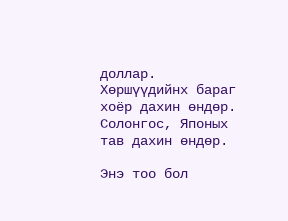доллар.
Хөршүүдийнх бараг хоёр дахин өндөр.
Солонгос, Японых тав дахин өндөр.

Энэ тоо бол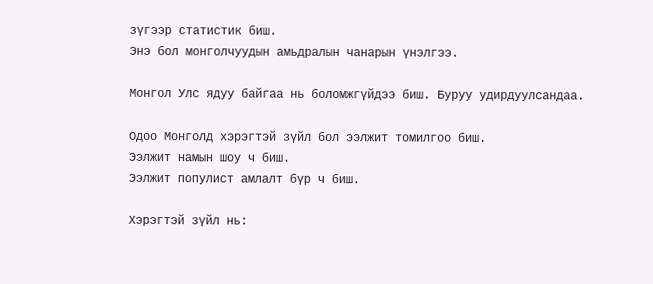зүгээр статистик биш.
Энэ бол монголчуудын амьдралын чанарын үнэлгээ.

Монгол Улс ядуу байгаа нь боломжгүйдээ биш. Буруу удирдуулсандаа.

Одоо Монголд хэрэгтэй зүйл бол ээлжит томилгоо биш.
Ээлжит намын шоу ч биш.
Ээлжит популист амлалт бүр ч биш.

Хэрэгтэй зүйл нь: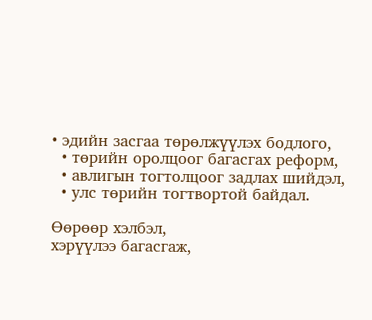• эдийн засгаа төрөлжүүлэх бодлого,
  • төрийн оролцоог багасгах реформ,
  • авлигын тогтолцоог задлах шийдэл,
  • улс төрийн тогтвортой байдал.

Өөрөөр хэлбэл,
хэрүүлээ багасгаж,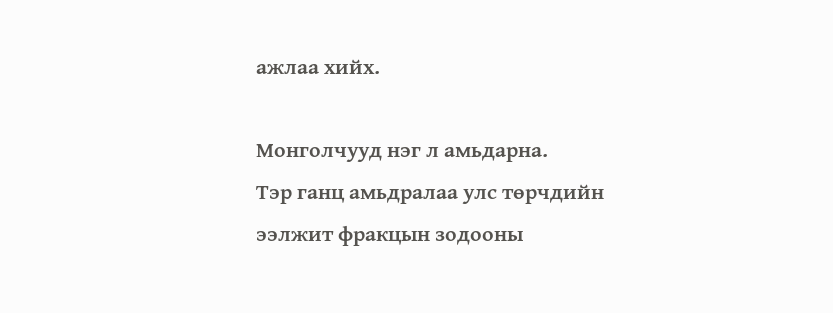ажлаа хийх.

Монголчууд нэг л амьдарна.
Тэр ганц амьдралаа улс төрчдийн ээлжит фракцын зодооны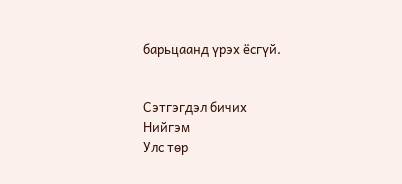барьцаанд үрэх ёсгүй.


Сэтгэгдэл бичих
Нийгэм
Улс төр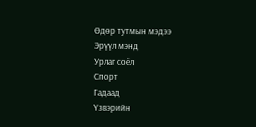Өдөр тутмын мэдээ
Эрүүл мэнд
Урлаг соёл
Спорт
Гадаад
Үзвэрийн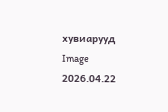хувиарууд
Image
2026.04.22